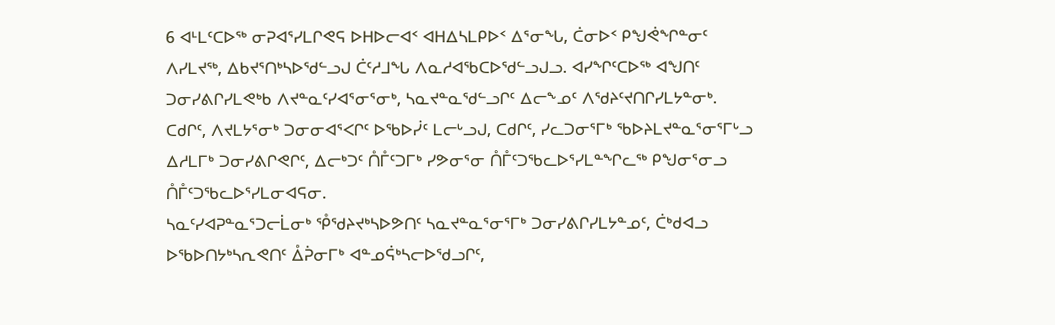6 ᐊᒻᒪᑦᑕᐅᖅ ᓂᕈᐊᕐᓯᒪᒋᕙᕋ ᐅᕼᐅᓕᐊᑉ ᐊᕼᐃᓴᒪᑭᐅᑉ ᐃᕐᓂᖓ, ᑖᓂᐅᑉ ᑭᖑᕚᖏᓐᓂᑦ ᐱᓯᒪᔪᖅ, ᐃᑲᔪᕐᑎᒃᓴᐅᖁᓪᓗᒍ ᑖᑦᓱᒧᖓ ᐱᓇᓱᐊᖃᑕᐅᖁᓪᓗᒍᓗ. ᐊᓯᖏᑦᑕᐅᖅ ᐊᖑᑎᑦ ᑐᓂᓯᕕᒋᓯᒪᕙᒃᑲ ᐱᔪᓐᓇᑦᓯᐊᕐᓂᕐᓂᒃ, ᓴᓇᔪᓐᓇᖁᓪᓗᒋᑦ ᐃᓕᖕᓄᑦ ᐱᖁᔨᑦᔪᑎᒋᓯᒪᔭᓐᓂᒃ.
ᑕᑯᒋᑦ, ᐱᔪᒪᔭᕐᓂᒃ ᑐᓂᓂᐊᕐᐸᒋᑦ ᐅᖃᐅᓰᑦ ᒪᓕᒡᓗᒍ, ᑕᑯᒋᑦ, ᓯᓚᑐᓂᕐᒥᒃ ᖃᐅᔨᒪᔪᓐᓇᕐᓂᕐᒥᒡᓗ ᐃᓱᒪᒥᒃ ᑐᓂᓯᕕᒋᕙᒋᑦ, ᐃᓕᒃᑐᑦ ᑍᒤᑦᑐᒥᒃ ᓯᕗᓂᕐᓂ ᑍᒤᑦᑐᖃᓚᐅᕐᓯᒪᓐᖏᓚᖅ ᑭᖑᓂᕐᓂᓗ ᑍᒤᑦᑐᖃᓚᐅᕐᓯᒪᓂᐊᕋᓂ.
ᓴᓇᑦᓯᐊᕈᓐᓇᕐᑐᓕᒫᓂᒃ ᕾᖁᔨᔪᒃᓴᐅᕗᑎᑦ ᓴᓇᔪᓐᓇᕐᓂᕐᒥᒃ ᑐᓂᓯᕕᒋᓯᒪᔭᓐᓄᑦ, ᑖᒃᑯᐊᓗ ᐅᖃᐅᑎᔭᒃᓴᕆᕙᑎᑦ ᐂᕉᓂᒥᒃ ᐊᓐᓄᕌᒃᓴᓕᐅᖁᓗᒋᑦ,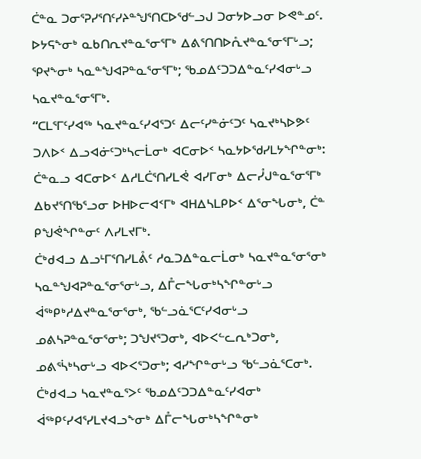ᑖᓐᓇ ᑐᓂᕐᕈᓯᕐᑎᑦᓯᔨᓐᖑᕐᑎᑕᐅᖁᓪᓗᒍ ᑐᓂᔭᐅᓗᓂ ᐅᕙᓐᓄᑦ.
ᐅᔭᕋᖕᓂᒃ ᓇᑲᑎᕆᔪᓐᓇᕐᓂᕐᒥᒃ ᐃᕕᕐᑎᑎᐅᕅᔪᓐᓇᕐᓂᕐᒥᒡᓗ; ᕿᔪᖕᓂᒃ ᓴᓇᓐᖑᐊᕈᓐᓇᕐᓂᕐᒥᒃ; ᖃᓄᐃᑦᑐᑐᐃᓐᓇᑦᓯᐊᓂᒡᓗ ᓴᓇᔪᓐᓇᕐᓂᕐᒥᒃ.
“ᑕᒪᕐᒥᑦᓯᐊᖅ ᓴᓇᔪᓐᓇᑦᓯᐊᕐᑐᑦ ᐃᓕᑦᓯᓐᓃᑦᑐᑦ ᓴᓇᔪᒃᓴᐅᕗᑦ ᑐᐱᐅᑉ ᐃᓗᐊᓃᑦᑐᒃᓴᓕᒫᓂᒃ ᐊᑕᓂᐅᑉ ᓴᓇᔭᐅᖁᓯᒪᔭᖏᓐᓂᒃ:
ᑖᓐᓇᓗ ᐊᑕᓂᐅᑉ ᐃᓱᒪᑖᕐᑎᓯᒪᕚ ᐊᓯᒥᓂᒃ ᐃᓕᓮᒍᓐᓇᕐᓂᕐᒥᒃ ᐃᑲᔪᕐᑎᖃᕐᓗᓂ ᐅᕼᐅᓕᐊᑉᒥᒃ ᐊᕼᐃᓴᒪᑭᐅᑉ ᐃᕐᓂᖓᓂᒃ, ᑖᓐ ᑭᖑᕚᖏᓐᓂᑦ ᐱᓯᒪᔪᒥᒃ.
ᑖᒃᑯᐊᓗ ᐃᓗᒻᒥᕐᑎᓯᒪᕔᑦ ᓱᓇᑐᐃᓐᓇᓕᒫᓂᒃ ᓴᓇᔪᓐᓇᕐᓂᕐᓂᒃ ᓴᓇᓐᖑᐊᕈᓐᓇᕐᓂᕐᓂᒡᓗ, ᐃᒤᓕᖓᓂᒃᓴᖏᓐᓂᒡᓗ ᐋᖅᑭᒃᓱᐃᔪᓐᓇᕐᓂᕐᓂᒃ, ᖃᓪᓗᓈᕐᑕᑦᓯᐊᓂᒡᓗ ᓄᕕᓴᕈᓐᓇᕐᓂᕐᓂᒃ; ᑐᖑᔪᕐᑐᓂᒃ, ᐊᐅᐸᓪᓚᕆᒃᑐᓂᒃ, ᓄᕕᕐᓵᒃᓴᓂᒡᓗ ᐊᐅᐸᕐᑐᓂᒃ; ᐊᓯᖏᓐᓂᒡᓗ ᖃᓪᓗᓈᕐᑕᓂᒃ. ᑖᒃᑯᐊᓗ ᓴᓇᔪᓐᓇᕐᐳᑦ ᖃᓄᐃᑦᑐᑐᐃᓐᓇᑦᓯᐊᓂᒃ ᐋᖅᑭᑦᓯᐊᕐᓯᒪᔪᐊᓗᖕᓂᒃ ᐃᒤᓕᖓᓂᒃᓴᖏᓐᓂᒃ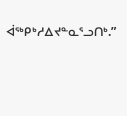ᐋᖅᑭᒃᓱᐃᔪᓐᓇᕐᓗᑎᒃ.”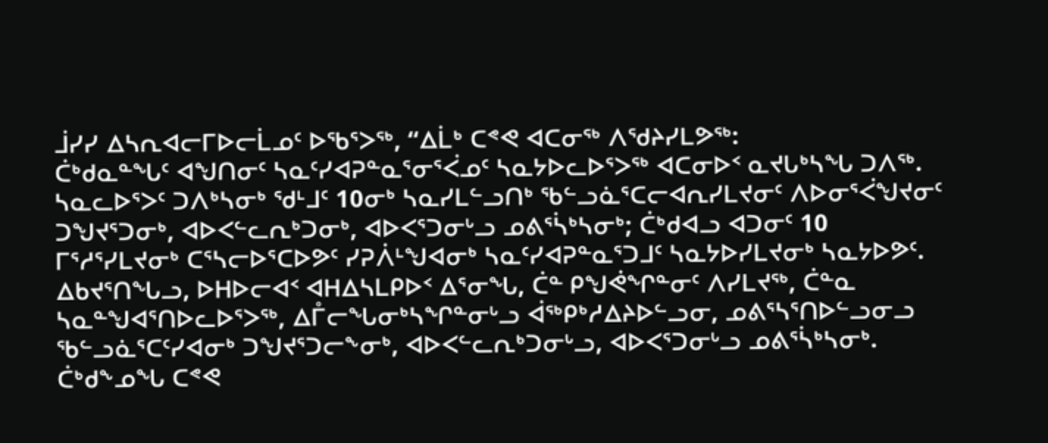ᒨᓯᓯ ᐃᓴᕆᐊᓕᒥᐅᓕᒫᓄᑦ ᐅᖃᕐᐳᖅ, “ᐃᒫᒃ ᑕᕝᕙ ᐊᑕᓂᖅ ᐱᖁᔨᓯᒪᕗᖅ:
ᑖᒃᑯᓇᓐᖓᑦ ᐊᖑᑎᓂᑦ ᓴᓇᑦᓯᐊᕈᓐᓇᕐᓂᕐᐹᓄᑦ ᓴᓇᔭᐅᓚᐅᕐᐳᖅ ᐊᑕᓂᐅᑉ ᓇᔪᒐᒃᓴᖓ ᑐᐱᖅ. ᓴᓇᓚᐅᕐᐳᑦ ᑐᐱᒃᓴᓂᒃ ᖁᒻᒧᑦ 10ᓂᒃ ᓴᓇᓯᒪᓪᓗᑎᒃ ᖃᓪᓗᓈᕐᑕᓕᐊᕆᓯᒪᔪᓂᑦ ᐱᐅᓂᕐᐹᖑᔪᓂᑦ ᑐᖑᔪᕐᑐᓂᒃ, ᐊᐅᐸᓪᓚᕆᒃᑐᓂᒃ, ᐊᐅᐸᕐᑐᓂᒡᓗ ᓄᕕᕐᓵᒃᓴᓂᒃ; ᑖᒃᑯᐊᓗ ᐊᑐᓂᑦ 10 ᒥᕐᓱᕐᓯᒪᔪᓂᒃ ᑕᕐᓴᓕᐅᕐᑕᐅᕗᑦ ᓯᕈᐲᒻᖑᐊᓂᒃ ᓴᓇᑦᓯᐊᕈᓐᓇᕐᑐᒧᑦ ᓴᓇᔭᐅᓯᒪᔪᓂᒃ ᓴᓇᔭᐅᕗᑦ.
ᐃᑲᔪᕐᑎᖓᓗ, ᐅᕼᐅᓕᐊᑉ ᐊᕼᐃᓴᒪᑭᐅᑉ ᐃᕐᓂᖓ, ᑖᓐ ᑭᖑᕚᖏᓐᓂᑦ ᐱᓯᒪᔪᖅ, ᑖᓐᓇ ᓴᓇᓐᖑᐊᕐᑎᐅᓚᐅᕐᐳᖅ, ᐃᒤᓕᖓᓂᒃᓴᖏᓐᓂᒡᓗ ᐋᖅᑭᒃᓱᐃᔨᐅᓪᓗᓂ, ᓄᕕᕐᓴᕐᑎᐅᓪᓗᓂᓗ ᖃᓪᓗᓈᕐᑕᑦᓯᐊᓂᒃ ᑐᖑᔪᕐᑐᓕᖕᓂᒃ, ᐊᐅᐸᓪᓚᕆᒃᑐᓂᒡᓗ, ᐊᐅᐸᕐᑐᓂᒡᓗ ᓄᕕᕐᓵᒃᓴᓂᒃ.
ᑖᒃᑯᖕᓄᖓ ᑕᕝᕙ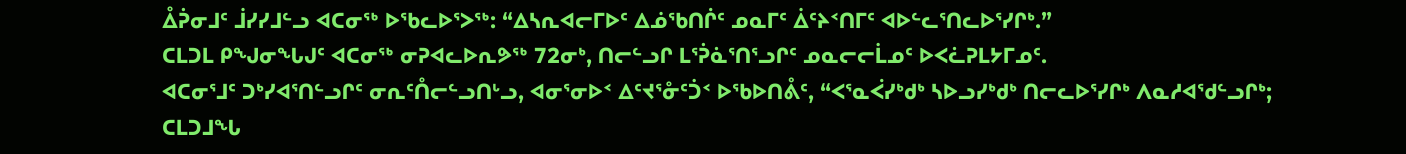ᐂᕉᓂᒧᑦ ᒨᓯᓯᒧᓪᓗ ᐊᑕᓂᖅ ᐅᖃᓚᐅᕐᐳᖅ: “ᐃᓴᕆᐊᓕᒥᐅᑦ ᐃᓅᖃᑎᒌᑦ ᓄᓇᒥᑦ ᐄᑦᔨᑉᑎᒥᑦ ᐊᐅᓪᓚᕐᑎᓚᐅᕐᓯᒋᒃ.”
ᑕᒪᑐᒪ ᑭᖑᓂᖓᒍᑦ ᐊᑕᓂᖅ ᓂᕈᐊᓚᐅᕆᕗᖅ 72ᓂᒃ, ᑎᓕᓪᓗᒋ ᒪᕐᕉᓈᕐᑎᕐᓗᒋᑦ ᓄᓇᓕᓕᒫᓄᑦ ᐅᐸᓛᕈᒪᔭᒥᓄᑦ.
ᐊᑕᓂᕐᒧᑦ ᑐᒃᓯᐊᕐᑎᓪᓗᒋᑦ ᓂᕆᑦᑍᓕᓪᓗᑎᒡᓗ, ᐊᓂᕐᓂᐅᑉ ᐃᑦᔪᕐᓁᑦᑑᑉ ᐅᖃᐅᑎᕔᑦ, “ᐸᕐᓇᐹᓯᒃᑯᒃ ᓴᐅᓗᓯᒃᑯᒃ ᑎᓕᓚᐅᕐᓯᒋᒃ ᐱᓇᓱᐊᖁᓪᓗᒋᒃ; ᑕᒪᑐᒧᖓ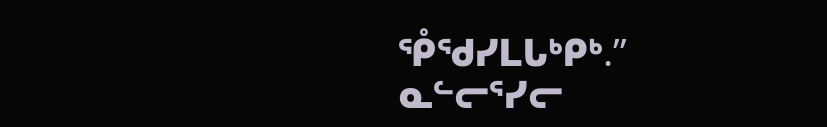ᕾᖁᓯᒪᒐᒃᑭᒃ.”
ᓇᓪᓕᕐᓯᓕ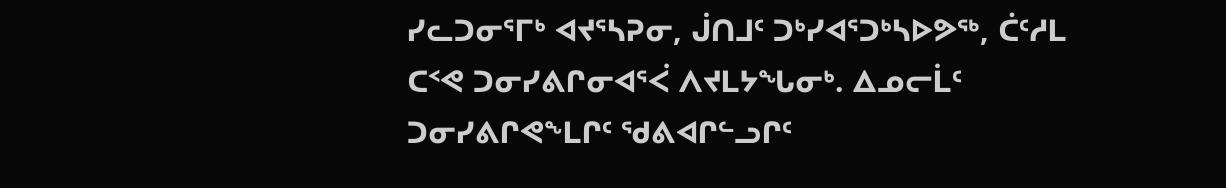ᓯᓚᑐᓂᕐᒥᒃ ᐊᔪᕐᓴᕈᓂ, ᒎᑎᒧᑦ ᑐᒃᓯᐊᕐᑐᒃᓴᐅᕗᖅ, ᑖᑦᓱᒪ ᑕᑉᕙ ᑐᓂᓯᕕᒋᓂᐊᕐᐹ ᐱᔪᒪᔭᖓᓂᒃ. ᐃᓄᓕᒫᑦ ᑐᓂᓯᕕᒋᕙᖕᒪᒋᑦ ᖁᕕᐊᒋᓪᓗᒋᑦ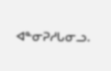ᐊᓐᓂᕈᓱᒐᓂᓗ.